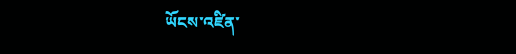ཡོངས་འཛིན་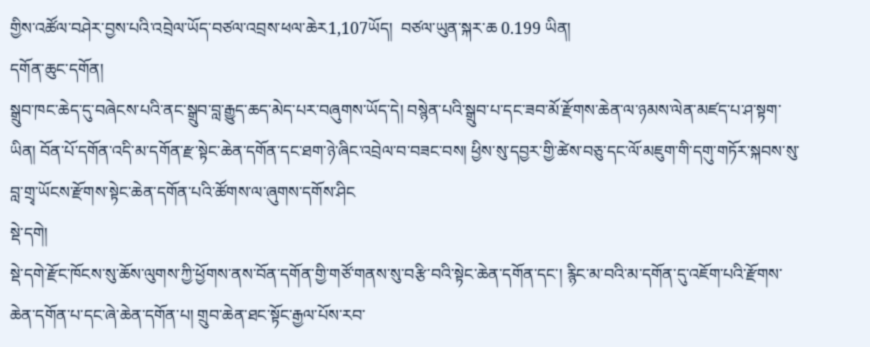གྱིས་འཚོལ་བཤེར་བྱས་པའི་འབྲེལ་ཡོད་བཙལ་འབྲས་ཕལ་ཆེར1,107ཡོད།  བཙལ་ཡུན་སྐར་ཆ 0.199 ཡིན།
དགོན་ཆུང་དགོན།
སྒྲུབ་ཁང་ཆེད་དུ་བཞེངས་པའི་ནང་སྒྲུབ་བླ་རྒྱུད་ཆད་མེད་པར་བཞུགས་ཡོད་དེ། བསྙེན་པའི་སྒྲུབ་པ་དང་ཟབ་མོ་རྫོགས་ཆེན་ལ་ཉམས་ལེན་མཛད་པ་ཤ་སྟག་ཡིན། བོན་པོ་དགོན་འདི་མ་དགོན་རྫ་སྟེང་ཆེན་དགོན་དང་ཐག་ཉེ་ཞིང་འབྲེལ་བ་བཟང་བས། ཕྱིས་སུ་དབྱར་གྱི་ཚེས་བཅུ་དང་ལོ་མཇུག་གི་དགུ་གཏོར་སྐབས་སུ་བླ་གྲྭ་ཡོངས་རྫོགས་སྟེང་ཆེན་དགོན་པའི་ཚོགས་ལ་ཞུགས་དགོས་ཤིང
སྡེ་དགེ།
སྡེ་དགེ་རྫོང་ཁོངས་སུ་ཆོས་ལུགས་ཀྱི་ཕྱོགས་ནས་བོན་དགོན་གྱི་གཙོ་གནས་སུ་བརྩི་བའི་སྟེང་ཆེན་དགོན་དང་། རྙིང་མ་བའི་མ་དགོན་དུ་འཇོག་པའི་རྫོགས་ཆེན་དགོན་པ་དང་ཞེ་ཆེན་དགོན་པ། གྲུབ་ཆེན་ཐང་སྟོང་རྒྱལ་པོས་རབ་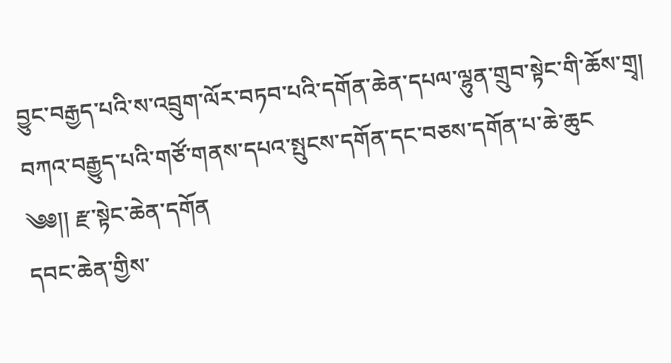བྱུང་བརྒྱད་པའི་ས་འབྲུག་ལོར་བཏབ་པའི་དགོན་ཆེན་དཔལ་ལྷུན་གྲུབ་སྟེང་གི་ཆོས་གྲྭ། བཀའ་བརྒྱུད་པའི་གཙོ་གནས་དཔའ་སྤུངས་དགོན་དང་བཅས་དགོན་པ་ཆེ་ཆུང
༄༅།། རྫ་སྟེང་ཆེན་དགོན
དབང་ཆེན་གྱིས་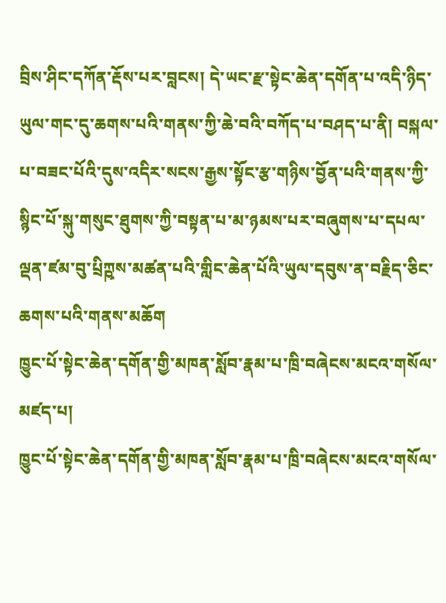བྲིས་ཤིང་དཀོན་རྡོས་པར་བླངས། དེ་ཡང་རྫ་སྟེང་ཆེན་དགོན་པ་འདི་ཉིད་ཡུལ་གང་དུ་ཆགས་པའི་གནས་ཀྱི་ཆེ་བའི་བཀོད་པ་བཤད་པ་ནི། བསྐལ་པ་བཟང་པོའི་དུས་འདིར་སངས་རྒྱས་སྟོང་རྩ་གཉིས་བྱོན་པའི་གནས་ཀྱི་སྙིང་པོ་སྐུ་གསུང་ཐུགས་ཀྱི་བསྟན་པ་མ་ཉམས་པར་བཞུགས་པ་དཔལ་ལྡན་ཛམ་བུ་པྲིཀྵས་མཚན་པའི་གླིང་ཆེན་པོའི་ཡུལ་དབུས་ན་བརྗིད་ཅིང་ཆགས་པའི་གནས་མཆོག
ཁྱུང་པོ་སྟེང་ཆེན་དགོན་གྱི་མཁན་སློབ་རྣམ་པ་ཁྲི་བཞེངས་མངའ་གསོལ་མཛད་པ།
ཁྱུང་པོ་སྟེང་ཆེན་དགོན་གྱི་མཁན་སློབ་རྣམ་པ་ཁྲི་བཞེངས་མངའ་གསོལ་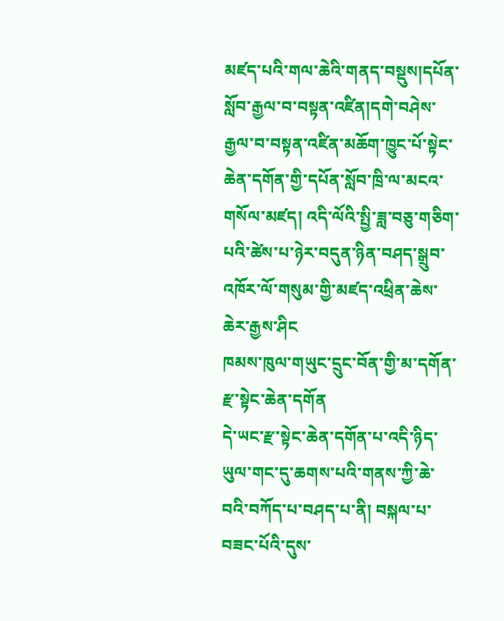མཛད་པའི་གལ་ཆེའི་གནད་བསྡུས།དཔོན་སློབ་རྒྱལ་བ་བསྟན་འཛིན།དགེ་བཤེས་རྒྱལ་བ་བསྟན་འཛིན་མཆོག་ཁྱུང་པོ་སྟེང་ཆེན་དགོན་གྱི་དཔོན་སློབ་ཁྲི་ལ་མངའ་གསོལ་མཛད། འདི་ལོའི་སྤྱི་ཟླ་བཅུ་གཅིག་པའི་ཚེས་པ་ཉེར་བདུན་ཉིན་བཤད་སྒྲུབ་འཁོར་ལོ་གསུམ་གྱི་མཛད་འཕྲིན་ཆེས་ཆེར་རྒྱས་ཤིང
ཁམས་ཁུལ་གཡུང་དྲུང་བོན་གྱི་མ་དགོན་ རྫ་སྟེང་ཆེན་དགོན
དེ་ཡང་རྫ་སྟེང་ཆེན་དགོན་པ་འདི་ཉིད་ཡུལ་གང་དུ་ཆགས་པའི་གནས་ཀྱི་ཆེ་བའི་བཀོད་པ་བཤད་པ་ནི། བསྐལ་པ་བཟང་པོའི་དུས་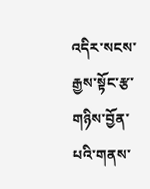འདིར་སངས་རྒྱས་སྟོང་རྩ་གཉིས་བྱོན་པའི་གནས་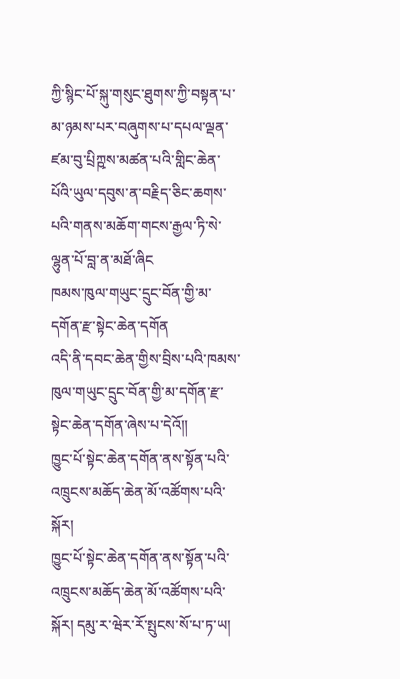ཀྱི་སྙིང་པོ་སྐུ་གསུང་ཐུགས་ཀྱི་བསྟན་པ་མ་ཉམས་པར་བཞུགས་པ་དཔལ་ལྡན་ཛམ་བུ་པྲིཀྵས་མཚན་པའི་གླིང་ཆེན་པོའི་ཡུལ་དབུས་ན་བརྗིད་ཅིང་ཆགས་པའི་གནས་མཆོག་གངས་རྒྱལ་ཏི་སེ་ལྷུན་པོ་བླ་ན་མཐོ་ཞིང
ཁམས་ཁུལ་གཡུང་དྲུང་བོན་གྱི་མ་དགོན་རྫ་སྟེང་ཆེན་དགོན
འདི་ནི་དབང་ཆེན་གྱིས་བྲིས་པའི་ཁམས་ཁུལ་གཡུང་དྲུང་བོན་གྱི་མ་དགོན་རྫ་སྟེང་ཆེན་དགོན་ཞེས་པ་དེའོ༎
ཁྱུང་པོ་སྟེང་ཆེན་དགོན་ནས་སྟོན་པའི་འཁྲུངས་མཆོད་ཆེན་མོ་འཚོགས་པའི་སྐོར།
ཁྱུང་པོ་སྟེང་ཆེན་དགོན་ནས་སྟོན་པའི་འཁྲུངས་མཆོད་ཆེན་མོ་འཚོགས་པའི་སྐོར། དམུ་ར་ཝེར་རོ་སྤུངས་སོ་པ་ཏ་ཡ།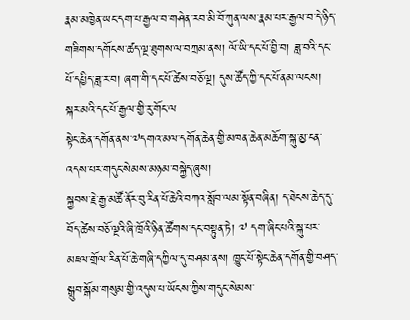རྣམ་མཁྱེན་ཡང་དག་པ་རྒྱལ་བ་གཤེན་རབ་མི་བོ་ཀུན་ལས་རྣམ་པར་རྒྱལ་བ་དེ་ཉིད་གཟིགས་དགོངས་ཚད་ལྔ་ཐུགས་ལ་བཀྲམ་ནས། ལོ་ཡི་དང་པོ་བྱི་བ། ཟླ་བའི་དང་པོ་དཔྱིད་ཟླ་ར་བ། ཞག་གི་དང་པོ་ཚེས་བཅོ་ལྔ། དུས་ཚོད་ཀྱི་དང་པོ་ནམ་ལངས། སྐར་མའི་དང་པོ་རྒྱལ་གྱི་རུ་གོང་ལ
སྟེང་ཆེན་དགོན་ནས་༧དགའ་མལ་དགོན་ཆེན་གྱི་མཁན་ཆེན་མཆོག་སྐུ་མྱ་ངན་འདས་པར་གདུང་སེམས་མཉམ་བསྐྱེད་ཞུས།
སྐྱབས་རྗེ་རྒྱ་མཚོ་ནོར་བུ་རིན་པོ་ཆེའི་བཀའ་སློབ་ལམ་སྟོན་བཞིན། ད་ཐེངས་ཆེད་དུ་བོད་ཚེས་བཅོ་ལྔའི་ཞི་ཁྲོའི་ཉིན་ཚོགས་དང་བསྟུན་ཏེ། ༧ དག་ཞིང་པའི་སྐུ་པར་མཇལ་གྲོལ་རིན་པོ་ཆེ་གཞི་དཀྱིལ་དུ་བཤམ་ནས། ཁྱུང་པོ་སྟེང་ཆེན་དགོན་གྱི་བཤད་སྒྲུབ་སྒོམ་གསུམ་གྱི་འདུས་པ་ཡོངས་ཀྱིས་གདུང་སེམས་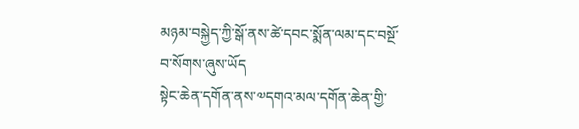མཉམ་བསྐྱེད་ཀྱི་སྒོ་ནས་ཚེ་དབང་སྨོན་ལམ་དང་བསྔོ་བ་སོགས་ཞུས་ཡོད
སྟེང་ཆེན་དགོན་ནས་༧དགའ་མལ་དགོན་ཆེན་གྱི་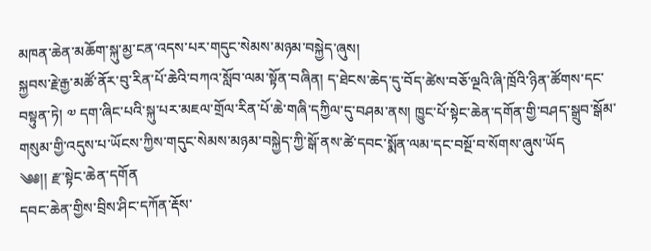མཁན་ཆེན་མཆོག་སྐུ་མྱ་ངན་འདས་པར་གདུང་སེམས་མཉམ་བསྐྱེད་ཞུས།
སྐྱབས་རྗེ་རྒྱ་མཚོ་ནོར་བུ་རིན་པོ་ཆེའི་བཀའ་སློབ་ལམ་སྟོན་བཞིན། ད་ཐེངས་ཆེད་དུ་བོད་ཚེས་བཅོ་ལྔའི་ཞི་ཁྲོའི་ཉིན་ཚོགས་དང་བསྟུན་ཏེ། ༧ དག་ཞིང་པའི་སྐུ་པར་མཇལ་གྲོལ་རིན་པོ་ཆེ་གཞི་དཀྱིལ་དུ་བཤམ་ནས། ཁྱུང་པོ་སྟེང་ཆེན་དགོན་གྱི་བཤད་སྒྲུབ་སྒོམ་གསུམ་གྱི་འདུས་པ་ཡོངས་ཀྱིས་གདུང་སེམས་མཉམ་བསྐྱེད་ཀྱི་སྒོ་ནས་ཚེ་དབང་སྨོན་ལམ་དང་བསྔོ་བ་སོགས་ཞུས་ཡོད
༄༅།། རྫ་སྟེང་ཆེན་དགོན
དབང་ཆེན་གྱིས་བྲིས་ཤིང་དཀོན་རྡོས་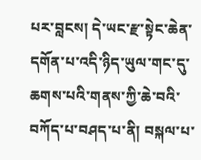པར་བླངས། དེ་ཡང་རྫ་སྟེང་ཆེན་དགོན་པ་འདི་ཉིད་ཡུལ་གང་དུ་ཆགས་པའི་གནས་ཀྱི་ཆེ་བའི་བཀོད་པ་བཤད་པ་ནི། བསྐལ་པ་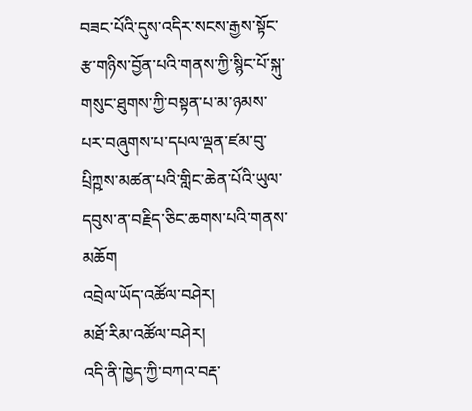བཟང་པོའི་དུས་འདིར་སངས་རྒྱས་སྟོང་རྩ་གཉིས་བྱོན་པའི་གནས་ཀྱི་སྙིང་པོ་སྐུ་གསུང་ཐུགས་ཀྱི་བསྟན་པ་མ་ཉམས་པར་བཞུགས་པ་དཔལ་ལྡན་ཛམ་བུ་པྲིཀྵས་མཚན་པའི་གླིང་ཆེན་པོའི་ཡུལ་དབུས་ན་བརྗིད་ཅིང་ཆགས་པའི་གནས་མཆོག
འབྲེལ་ཡོད་འཚོལ་བཤེར།
མཐོ་རིམ་འཚོལ་བཤེར།
འདི་ནི་ཁྱེད་ཀྱི་བཀའ་བརྡ་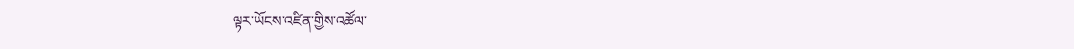ལྟར་ཡོངས་འཛིན་གྱིས་འཚོལ་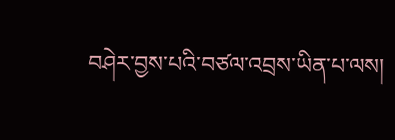བཤེར་བྱས་པའི་བཙལ་འབྲས་ཡིན་པ་ལས།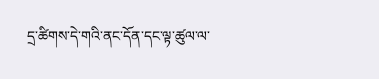དྲ་ཚིགས་དེ་གའི་ནང་དོན་དང་ལྟ་ཚུལ་ལ་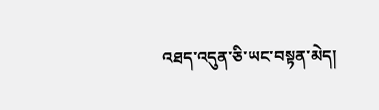འཐད་འདུན་ཅི་ཡང་བསྟན་མེད།